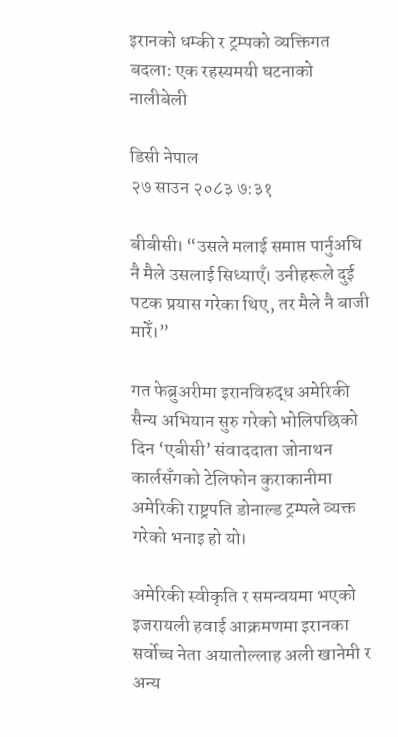इरानको धम्की र ट्रम्पको व्यक्तिगत बदला: एक रहस्यमयी घटनाको नालीबेली

डिसी नेपाल
२७ साउन २०८३ ७:३१

बीबीसी। “उसले मलाई समाप्त पार्नुअघि नै मैले उसलाई सिध्याएँ। उनीहरूले दुई पटक प्रयास गरेका थिए, तर मैले नै बाजी मारेँ।”

गत फेब्रुअरीमा इरानविरुद्ध अमेरिकी सैन्य अभियान सुरु गरेको भोलिपछिको दिन ‘एबीसी’ संवाददाता जोनाथन कार्लसँगको टेलिफोन कुराकानीमा अमेरिकी राष्ट्रपति डोनाल्ड ट्रम्पले व्यक्त गरेको भनाइ हो यो।

अमेरिकी स्वीकृति र समन्वयमा भएको इजरायली हवाई आक्रमणमा इरानका सर्वोच्च नेता अयातोल्लाह अली खानेमी र अन्य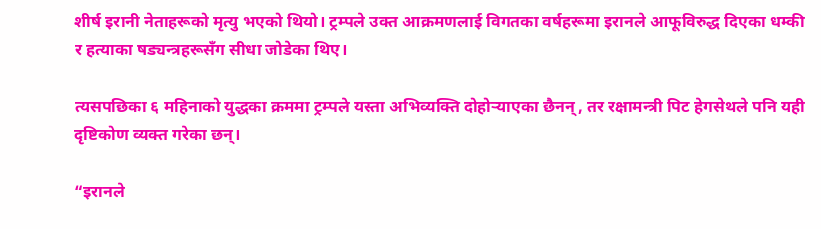शीर्ष इरानी नेताहरूको मृत्यु भएको थियो। ट्रम्पले उक्त आक्रमणलाई विगतका वर्षहरूमा इरानले आफूविरुद्ध दिएका धम्की र हत्याका षड्यन्त्रहरूसँग सीधा जोडेका थिए।

त्यसपछिका ६ महिनाको युद्धका क्रममा ट्रम्पले यस्ता अभिव्यक्ति दोहोर्‍याएका छैनन्, तर रक्षामन्त्री पिट हेगसेथले पनि यही दृष्टिकोण व्यक्त गरेका छन्।

“इरानले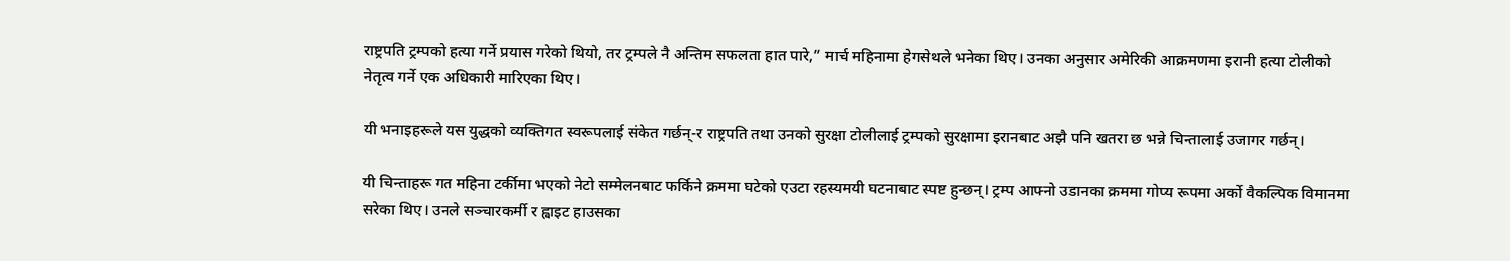राष्ट्रपति ट्रम्पको हत्या गर्ने प्रयास गरेको थियो, तर ट्रम्पले नै अन्तिम सफलता हात पारे,” मार्च महिनामा हेगसेथले भनेका थिए। उनका अनुसार अमेरिकी आक्रमणमा इरानी हत्या टोलीको नेतृत्व गर्ने एक अधिकारी मारिएका थिए।

यी भनाइहरूले यस युद्धको व्यक्तिगत स्वरूपलाई संकेत गर्छन्-र राष्ट्रपति तथा उनको सुरक्षा टोलीलाई ट्रम्पको सुरक्षामा इरानबाट अझै पनि खतरा छ भन्ने चिन्तालाई उजागर गर्छन्।

यी चिन्ताहरू गत महिना टर्कीमा भएको नेटो सम्मेलनबाट फर्किने क्रममा घटेको एउटा रहस्यमयी घटनाबाट स्पष्ट हुन्छन्। ट्रम्प आफ्नो उडानका क्रममा गोप्य रूपमा अर्को वैकल्पिक विमानमा सरेका थिए। उनले सञ्चारकर्मी र ह्वाइट हाउसका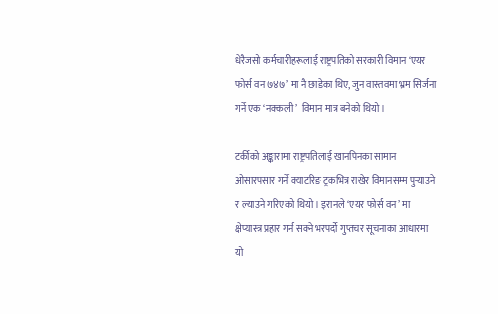धेरैजसो कर्मचारीहरूलाई राष्ट्रपतिको सरकारी विमान ‘एयर फोर्स वन ७४७’ मा नै छाडेका थिए, जुन वास्तवमा भ्रम सिर्जना गर्ने एक ‘नक्कली’  विमान मात्र बनेको थियो।

टर्कीको अङ्कारामा राष्ट्रपतिलाई खानपिनका सामान ओसारपसार गर्ने क्याटरिङ ट्रकभित्र राखेर विमानसम्म पुर्‍याउने र ल्याउने गरिएको थियो। इरानले ‘एयर फोर्स वन’ मा क्षेप्यास्त्र प्रहार गर्न सक्ने भरपर्दो गुप्तचर सूचनाका आधारमा यो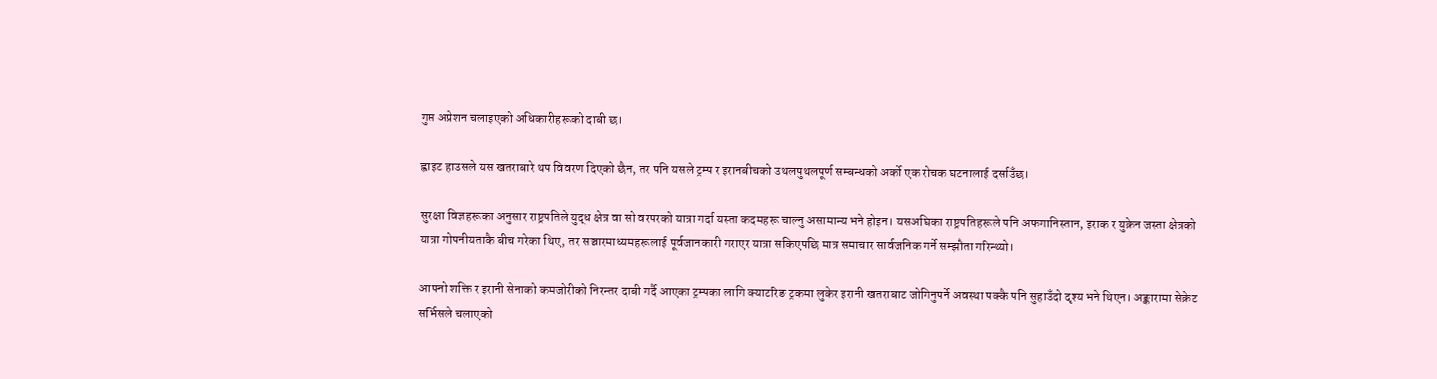गुप्त अप्रेशन चलाइएको अधिकारीहरूको दाबी छ।

ह्वाइट हाउसले यस खतराबारे थप विवरण दिएको छैन, तर पनि यसले ट्रम्प र इरानबीचको उथलपुथलपूर्ण सम्बन्धको अर्को एक रोचक घटनालाई दर्साउँछ।

सुरक्षा विज्ञहरूका अनुसार राष्ट्रपतिले युद्ध क्षेत्र वा सो वरपरको यात्रा गर्दा यस्ता कदमहरू चाल्नु असामान्य भने होइन। यसअघिका राष्ट्रपतिहरूले पनि अफगानिस्तान, इराक र युक्रेन जस्ता क्षेत्रको यात्रा गोपनीयताकै बीच गरेका थिए, तर सञ्चारमाध्यमहरूलाई पूर्वजानकारी गराएर यात्रा सकिएपछि मात्र समाचार सार्वजनिक गर्ने सम्झौता गरिन्थ्यो।

आफ्नो शक्ति र इरानी सेनाको कमजोरीको निरन्तर दाबी गर्दै आएका ट्रम्पका लागि क्याटरिङ ट्रकमा लुकेर इरानी खतराबाट जोगिनुपर्ने अवस्था पक्कै पनि सुहाउँदो दृश्य भने थिएन। अङ्कारामा सेक्रेट सर्भिसले चलाएको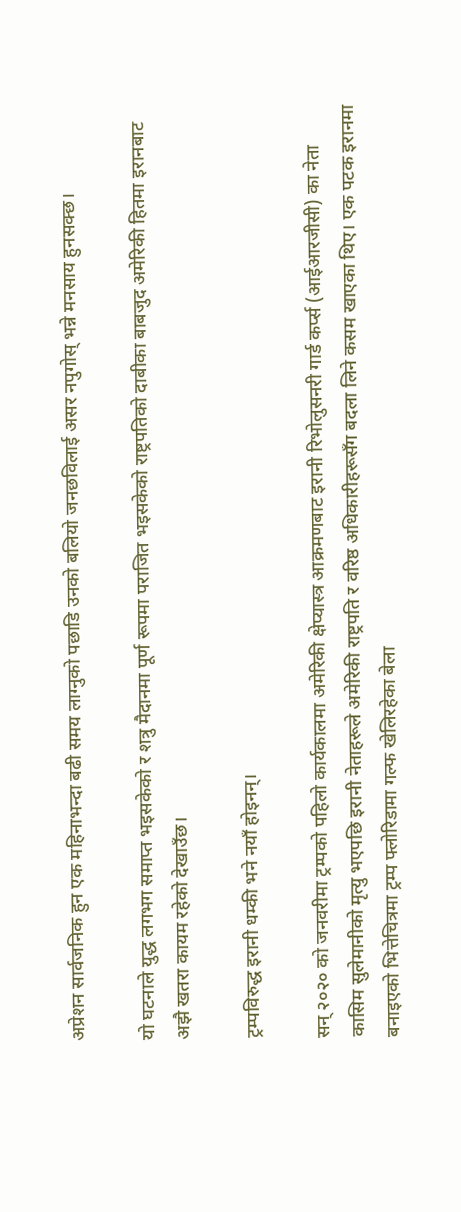अप्रेशन सार्वजनिक हुन एक महिनाभन्दा बढी समय लाग्नुको पछाडि उनको बलियो जनछविलाई असर नपुगोस् भन्ने मनसाय हुनसक्छ।

यो घटनाले युद्ध लगभग समाप्त भइसकेको र शत्रु मैदानमा पूर्ण रूपमा पराजित भइसकेको राष्ट्रपतिको दाबीका बाबजुद अमेरिकी हितमा इरानबाट अझै खतरा कायम रहेको देखाउँछ।

ट्रम्पविरुद्ध इरानी धम्की भने नयाँ होइनन्।

सन् २०२० को जनवरीमा ट्रम्पको पहिलो कार्यकालमा अमेरिकी क्षेप्यास्त्र आक्रमणबाट इरानी रिभोलुसनरी गार्ड कर्प्स (आईआरजीसी) का नेता कासिम सुलेमानीको मृत्यु भएपछि इरानी नेताहरूले अमेरिकी राष्ट्रपति र वरिष्ठ अधिकारीहरूसँग बदला लिने कसम खाएका थिए। एक पटक इरानमा बनाइएको भित्तेचित्रमा ट्रम्प फ्लोरिडामा गल्फ खेलिरहेका बेला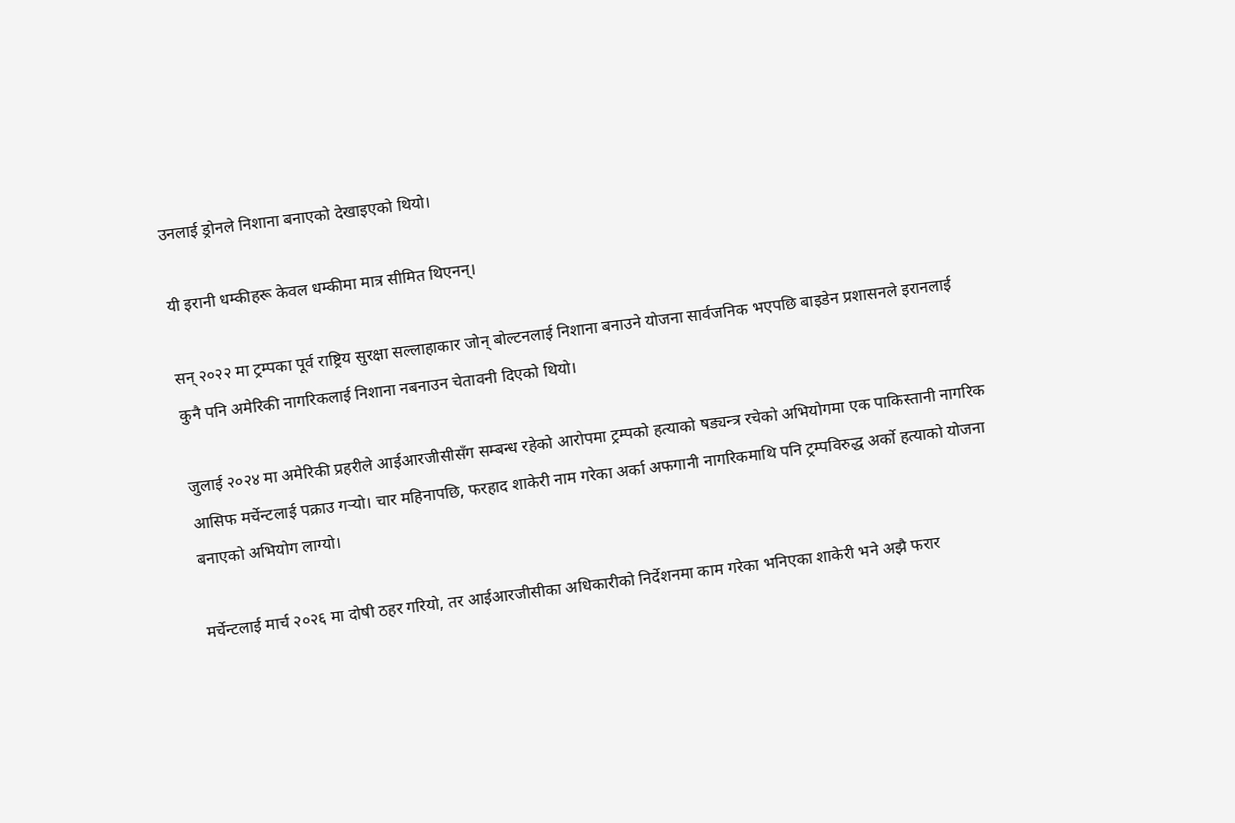उनलाई ड्रोनले निशाना बनाएको देखाइएको थियो।

यी इरानी धम्कीहरू केवल धम्कीमा मात्र सीमित थिएनन्।

सन् २०२२ मा ट्रम्पका पूर्व राष्ट्रिय सुरक्षा सल्लाहाकार जोन् बोल्टनलाई निशाना बनाउने योजना सार्वजनिक भएपछि बाइडेन प्रशासनले इरानलाई कुनै पनि अमेरिकी नागरिकलाई निशाना नबनाउन चेतावनी दिएको थियो।

जुलाई २०२४ मा अमेरिकी प्रहरीले आईआरजीसीसँग सम्बन्ध रहेको आरोपमा ट्रम्पको हत्याको षड्यन्त्र रचेको अभियोगमा एक पाकिस्तानी नागरिक आसिफ मर्चेन्टलाई पक्राउ गर्‍यो। चार महिनापछि, फरहाद शाकेरी नाम गरेका अर्का अफगानी नागरिकमाथि पनि ट्रम्पविरुद्ध अर्को हत्याको योजना बनाएको अभियोग लाग्यो।

मर्चेन्टलाई मार्च २०२६ मा दोषी ठहर गरियो, तर आईआरजीसीका अधिकारीको निर्देशनमा काम गरेका भनिएका शाकेरी भने अझै फरार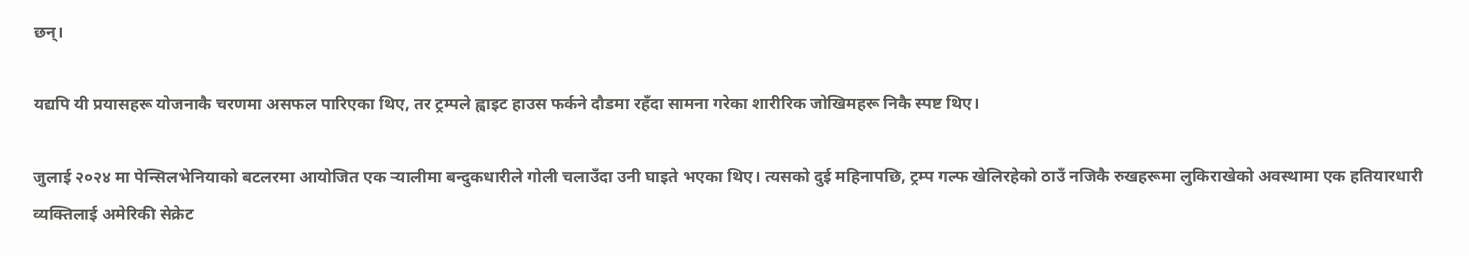छन्।

यद्यपि यी प्रयासहरू योजनाकै चरणमा असफल पारिएका थिए, तर ट्रम्पले ह्वाइट हाउस फर्कने दौडमा रहँदा सामना गरेका शारीरिक जोखिमहरू निकै स्पष्ट थिए।

जुलाई २०२४ मा पेन्सिलभेनियाको बटलरमा आयोजित एक र्‍यालीमा बन्दुकधारीले गोली चलाउँदा उनी घाइते भएका थिए। त्यसको दुई महिनापछि, ट्रम्प गल्फ खेलिरहेको ठाउँ नजिकै रुखहरूमा लुकिराखेको अवस्थामा एक हतियारधारी व्यक्तिलाई अमेरिकी सेक्रेट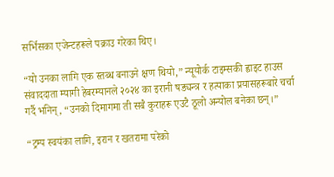सर्भिसका एजेन्टहरूले पक्राउ गरेका थिए।

“यो उनका लागि एक स्तब्ध बनाउने क्षण थियो,” न्यूयोर्क टाइम्सकी ह्वाइट हाउस संवाददाता म्यागी हेबरम्यानले २०२४ का इरानी षड्यन्त्र र हत्याका प्रयासहरूबारे चर्चा गर्दै भनिन्, “उनको दिमागमा ती सबै कुराहरू एउटै ठूलो अन्योल बनेका छन्।”

“ट्रम्प स्वयंका लागि, इरान र खतरामा परेको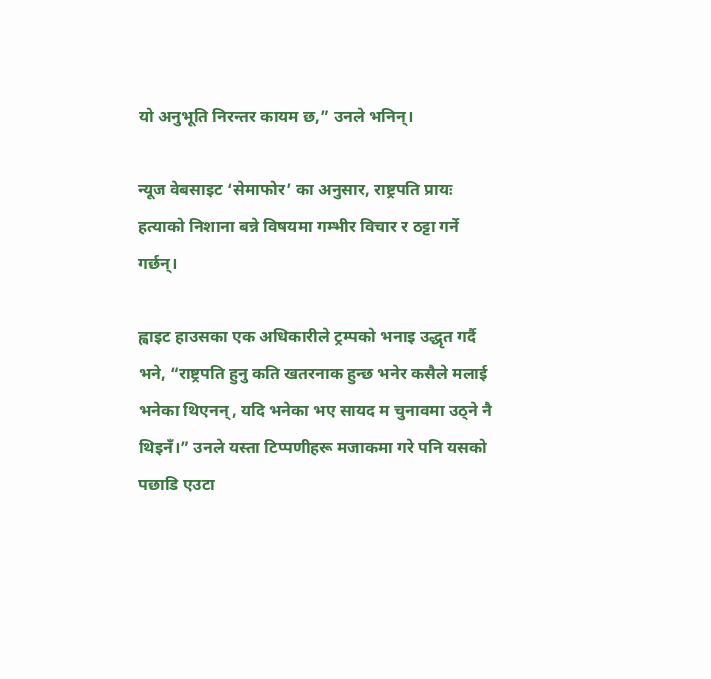यो अनुभूति निरन्तर कायम छ,” उनले भनिन्।

न्यूज वेबसाइट ‘सेमाफोर’ का अनुसार, राष्ट्रपति प्रायः हत्याको निशाना बन्ने विषयमा गम्भीर विचार र ठट्टा गर्ने गर्छन्।

ह्वाइट हाउसका एक अधिकारीले ट्रम्पको भनाइ उद्धृत गर्दै भने, “राष्ट्रपति हुनु कति खतरनाक हुन्छ भनेर कसैले मलाई भनेका थिएनन्, यदि भनेका भए सायद म चुनावमा उठ्ने नै थिइनँ।” उनले यस्ता टिप्पणीहरू मजाकमा गरे पनि यसको पछाडि एउटा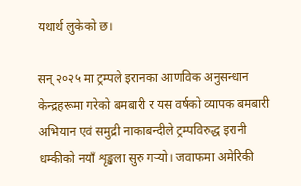यथार्थ लुकेको छ।

सन् २०२५ मा ट्रम्पले इरानका आणविक अनुसन्धान केन्द्रहरूमा गरेको बमबारी र यस वर्षको व्यापक बमबारी अभियान एवं समुद्री नाकाबन्दीले ट्रम्पविरुद्ध इरानी धम्कीको नयाँ शृङ्खला सुरु गर्‍यो। जवाफमा अमेरिकी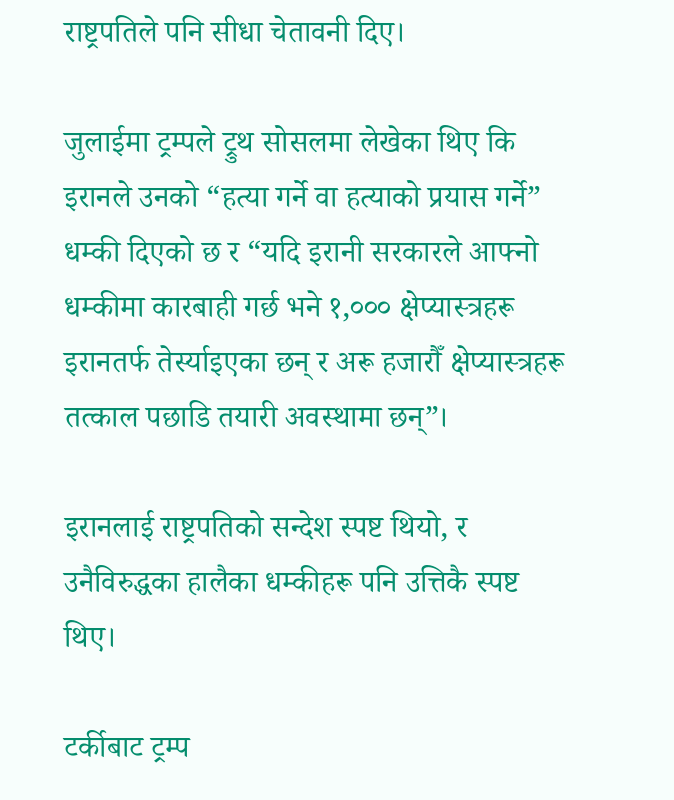राष्ट्रपतिले पनि सीधा चेतावनी दिए।

जुलाईमा ट्रम्पले ट्रुथ सोसलमा लेखेका थिए कि इरानले उनको “हत्या गर्ने वा हत्याको प्रयास गर्ने” धम्की दिएको छ र “यदि इरानी सरकारले आफ्नो धम्कीमा कारबाही गर्छ भने १,००० क्षेप्यास्त्रहरू इरानतर्फ तेर्स्याइएका छन् र अरू हजारौँ क्षेप्यास्त्रहरू तत्काल पछाडि तयारी अवस्थामा छन्”।

इरानलाई राष्ट्रपतिको सन्देश स्पष्ट थियो, र उनैविरुद्धका हालैका धम्कीहरू पनि उत्तिकै स्पष्ट थिए।

टर्कीबाट ट्रम्प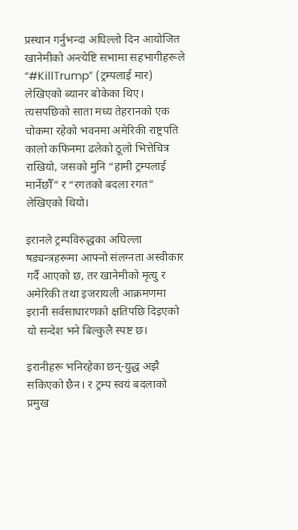प्रस्थान गर्नुभन्दा अघिल्लो दिन आयोजित खानेमीको अन्त्येष्टि सभामा सहभागीहरूले “#KillTrump” (ट्रम्पलाई मार) लेखिएको ब्यानर बोकेका थिए। त्यसपछिको साता मध्य तेहरानको एक चोकमा रहेको भवनमा अमेरिकी राष्ट्रपति कालो कफिनमा ढलेको ठूलो भित्तेचित्र राखियो, जसको मुनि “हामी ट्रम्पलाई मार्नेछौँ” र “रगतको बदला रगत” लेखिएको थियो।

इरानले ट्रम्पविरुद्धका अघिल्ला षड्यन्त्रहरूमा आफ्नो संलग्नता अस्वीकार गर्दै आएको छ, तर खानेमीको मृत्यु र अमेरिकी तथा इजरायली आक्रमणमा इरानी सर्वसाधारणको क्षतिपछि दिइएको यो सन्देश भने बिल्कुलै स्पष्ट छ।

इरानीहरू भनिरहेका छन्-युद्ध अझै सकिएको छैन। र ट्रम्प स्वयं बदलाको प्रमुख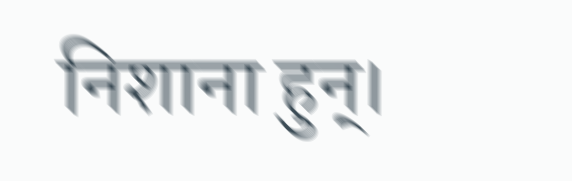निशाना हुन्।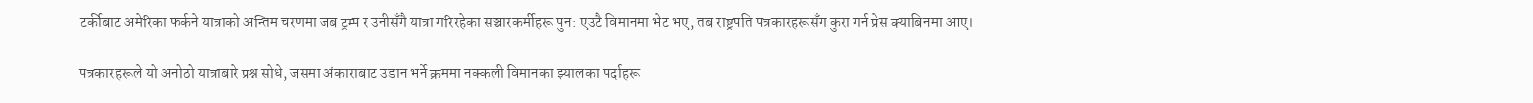टर्कीबाट अमेरिका फर्कने यात्राको अन्तिम चरणमा जब ट्रम्प र उनीसँगै यात्रा गरिरहेका सञ्चारकर्मीहरू पुन: एउटै विमानमा भेट भए, तब राष्ट्रपति पत्रकारहरूसँग कुरा गर्न प्रेस क्याबिनमा आए।

पत्रकारहरूले यो अनोठो यात्राबारे प्रश्न सोधे, जसमा अंकाराबाट उडान भर्ने क्रममा नक्कली विमानका झ्यालका पर्दाहरू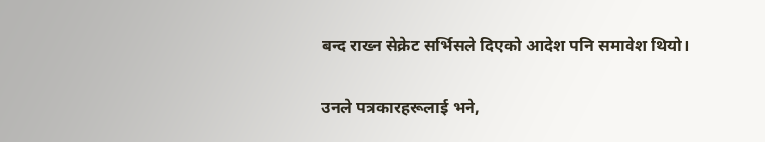बन्द राख्न सेक्रेट सर्भिसले दिएको आदेश पनि समावेश थियो।

उनले पत्रकारहरूलाई भने,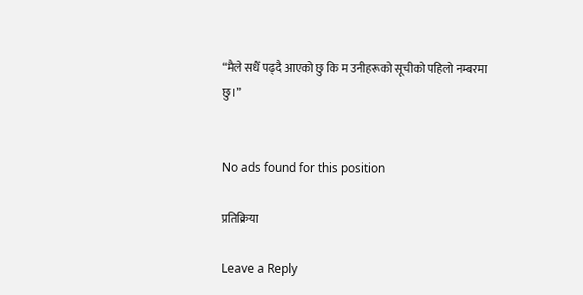“मैले सधैँ पढ्दै आएको छु कि म उनीहरूको सूचीको पहिलो नम्बरमा छु।”


No ads found for this position

प्रतिक्रिया

Leave a Reply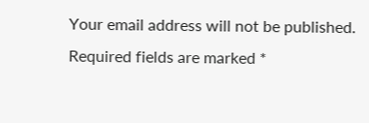Your email address will not be published. Required fields are marked *